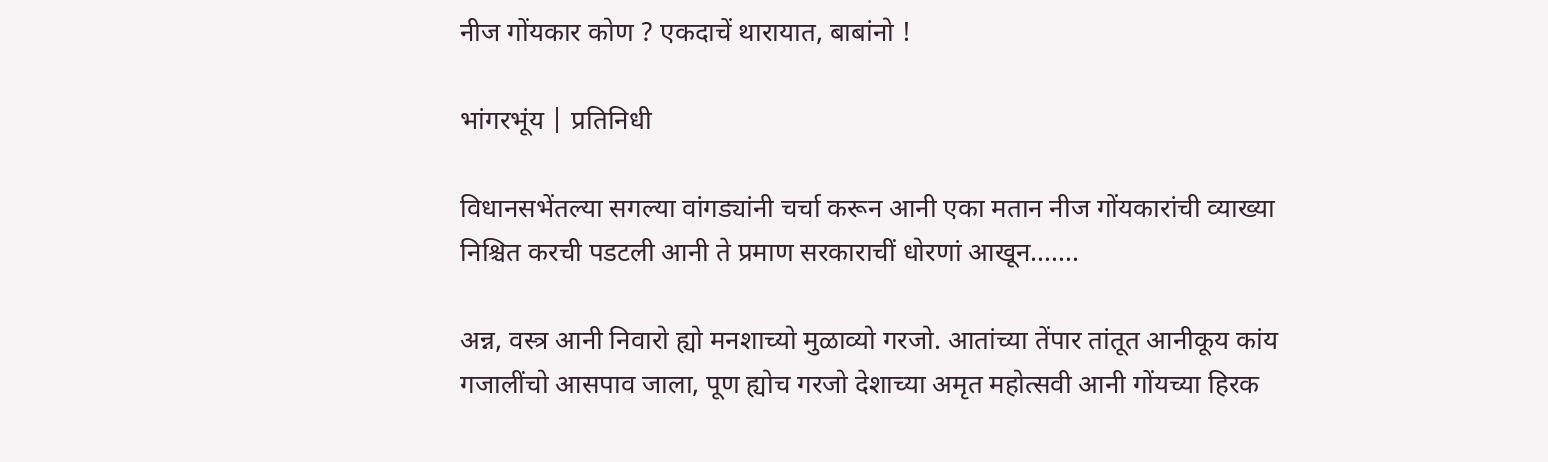नीज गोंयकार कोण ? एकदाचें थारायात, बाबांनो !

भांगरभूंय | प्रतिनिधी

विधानसभेंतल्या सगल्या वांगड्यांनी चर्चा करून आनी एका मतान नीज गोंयकारांची व्याख्या निश्चित करची पडटली आनी ते प्रमाण सरकाराचीं धोरणां आखून…….

अन्न, वस्त्र आनी निवारो ह्यो मनशाच्यो मुळाव्यो गरजो. आतांच्या तेंपार तांतूत आनीकूय कांय गजालींचो आसपाव जाला, पूण ह्योच गरजो देशाच्या अमृत महोत्सवी आनी गोंयच्या हिरक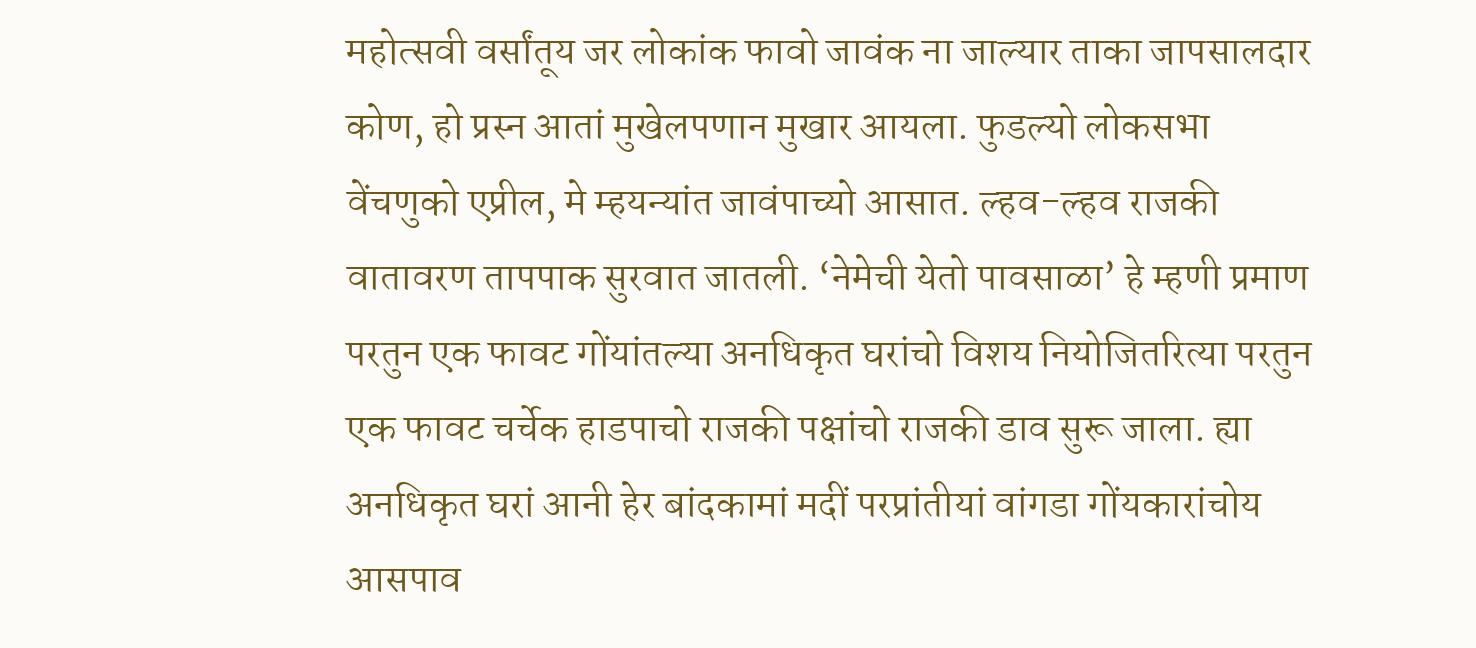महोत्सवी वर्सांतूय जर लोकांक फावो जावंक ना जाल्यार ताका जापसालदार कोण, हो प्रस्न आतां मुखेलपणान मुखार आयला. फुडल्यो लोकसभा वेंचणुको एप्रील, मे म्हयन्यांत जावंपाच्यो आसात. ल्हव-ल्हव राजकी वातावरण तापपाक सुरवात जातली. ‘नेमेची येतो पावसाळा’ हे म्हणी प्रमाण परतुन एक फावट गोंयांतल्या अनधिकृत घरांचो विशय नियोजितरित्या परतुन एक फावट चर्चेक हाडपाचो राजकी पक्षांचो राजकी डाव सुरू जाला. ह्या अनधिकृत घरां आनी हेर बांदकामां मदीं परप्रांतीयां वांगडा गोंयकारांचोय आसपाव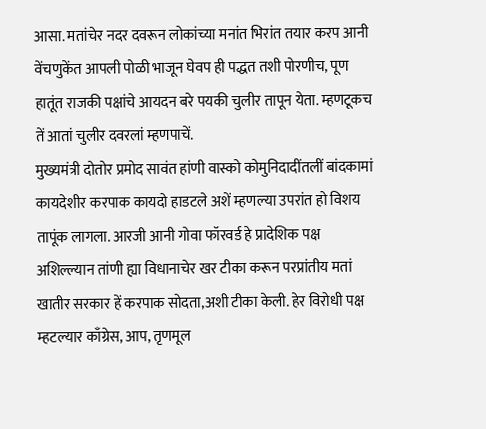आसा. मतांचेर नदर दवरून लोकांच्या मनांत भिरांत तयार करप आनी वेंचणुकेंत आपली पोळी भाजून घेवप ही पद्धत तशी पोरणीच, पूण हातूंत राजकी पक्षांचे आयदन बरे पयकी चुलीर तापून येता. म्हणटूकच तें आतां चुलीर दवरलां म्हणपाचें.
मुख्यमंत्री दोतोर प्रमोद सावंत हांणी वास्को कोमुनिदादींतलीं बांदकामां कायदेशीर करपाक कायदो हाडटले अशें म्हणल्या उपरांत हो विशय तापूंक लागला. आरजी आनी गोवा फॉरवर्ड हे प्रादेशिक पक्ष अशिल्ल्यान तांणी ह्या विधानाचेर खर टीका करून परप्रांतीय मतां खातीर सरकार हें करपाक सोदता,अशी टीका केली. हेर विरोधी पक्ष म्हटल्यार काँग्रेस, आप, तृणमूल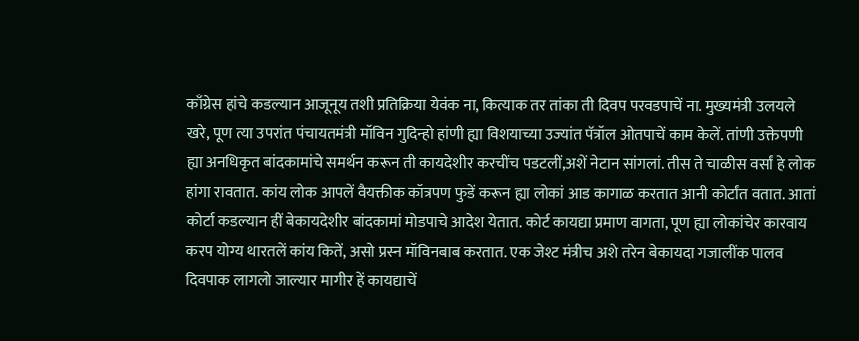काँग्रेस हांचे कडल्यान आजूनूय तशी प्रतिक्रिया येवंक ना, कित्याक तर तांका ती दिवप परवडपाचें ना. मुख्यमंत्री उलयले खरे, पूण त्या उपरांत पंचायतमंत्री मॉविन गुदिन्हो हांणी ह्या विशयाच्या उज्यांत पॅत्रॉल ओतपाचें काम केलें. तांणी उक्तेपणी ह्या अनधिकृत बांदकामांचे समर्थन करून ती कायदेशीर करचींच पडटलीं,अशें नेटान सांगलां. तीस ते चाळीस वर्सां हे लोक हांगा रावतात. कांय लोक आपलें वैयक्तीक कॉत्रपण फुडें करून ह्या लोकां आड कागाळ करतात आनी कोर्टांत वतात. आतां कोर्टा कडल्यान हीं बेकायदेशीर बांदकामां मोडपाचे आदेश येतात. कोर्ट कायद्या प्रमाण वागता, पूण ह्या लोकांचेर कारवाय करप योग्य थारतलें कांय कितें, असो प्रस्न मॉविनबाब करतात. एक जेश्ट मंत्रीच अशे तरेन बेकायदा गजालींक पालव दिवपाक लागलो जाल्यार मागीर हें कायद्याचें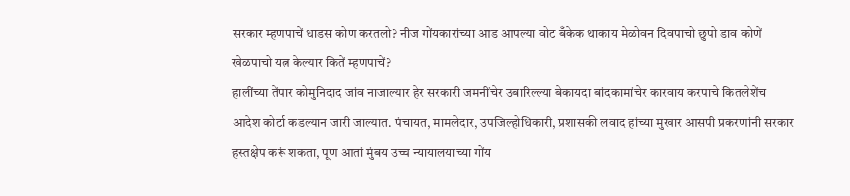सरकार म्हणपाचें धाडस कोण करतलो? नीज गोंयकारांच्या आड आपल्या वोट बँकेक थाकाय मेळोवन दिवपाचो छुपो डाव कोणें खेळपाचो यत्न केल्यार कितें म्हणपाचें?
हालींच्या तेंपार कोमुनिदाद जांव नाजाल्यार हेर सरकारी जमनींचेर उबारिल्ल्या बेकायदा बांदकामांचेर कारवाय करपाचे कितलेशेंच आदेश कोर्टा कडल्यान जारी जाल्यात. पंचायत, मामलेदार, उपजिल्होधिकारी, प्रशासकी लवाद हांच्या मुखार आसपी प्रकरणांनी सरकार हस्तक्षेप करूं शकता, पूण आतां मुंबय उच्च न्यायालयाच्या गोंय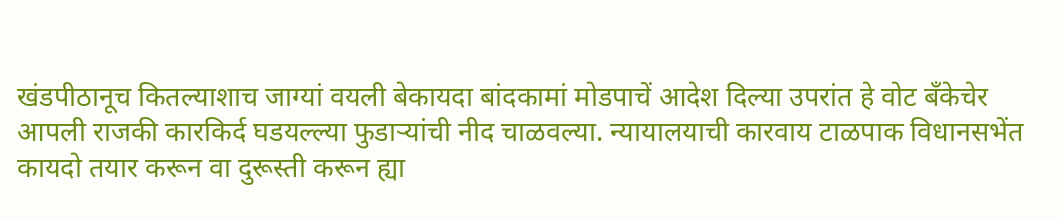खंडपीठानूच कितल्याशाच जाग्यां वयली बेकायदा बांदकामां मोडपाचें आदेश दिल्या उपरांत हे वोट बँकेचेर आपली राजकी कारकिर्द घडयल्ल्या फुडाऱ्यांची नीद चाळवल्या. न्यायालयाची कारवाय टाळपाक विधानसभेंत कायदो तयार करून वा दुरूस्ती करून ह्या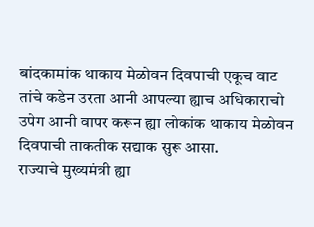बांदकामांक थाकाय मेळोवन दिवपाची एकूच वाट तांचे कडेन उरता आनी आपल्या ह्याच अधिकाराचो उपेग आनी वापर करून ह्या लोकांक थाकाय मेळोवन दिवपाची ताकतीक सद्याक सुरू आसा.
राज्याचे मुख्यमंत्री ह्या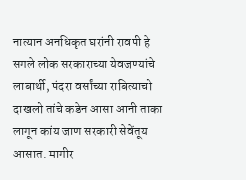नात्यान अनधिकृत घरांनी रावपी हे सगले लोक सरकाराच्या येवजण्यांचे लाबार्थी, पंदरा वर्सांच्या राबित्याचो दाखलो तांचे कडेन आसा आनी ताका लागून कांय जाण सरकारी सेवेंतूय आसात. मागीर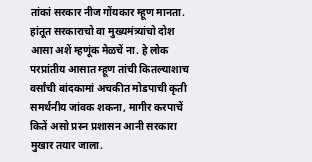तांकां सरकार नीज गोंयकार म्हूण मानता. हांतूत सरकाराचो वा मुख्यमंत्र्यांचो दोश आसा अशें म्हणूंक मेळचें ना. हे लोक परप्रांतीय आसात म्हूण तांची कितल्याशाच वर्सांची बांदकामां अचकीत मोडपाची कृती समर्थनीय जांवक शकना, मागीर करपाचें कितें असो प्रस्न प्रशासन आनी सरकारा मुखार तयार जाला.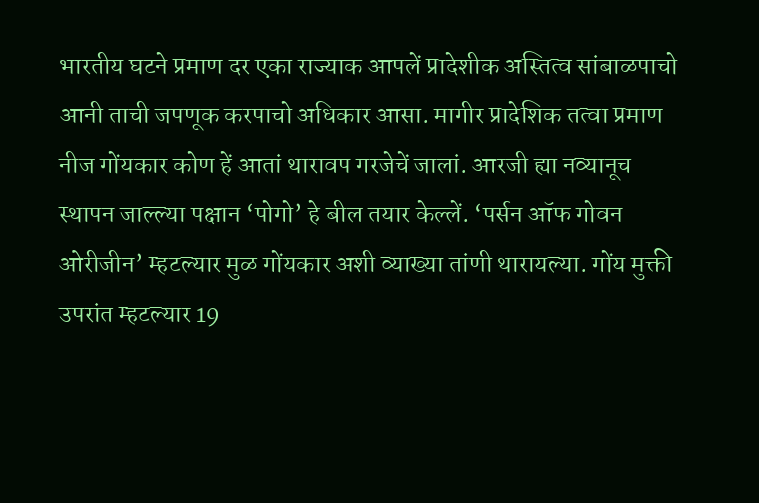भारतीय घटने प्रमाण दर एका राज्याक आपलें प्रादेशीक अस्तित्व सांबाळपाचो आनी ताची जपणूक करपाचो अधिकार आसा. मागीर प्रादेशिक तत्वा प्रमाण नीज गोंयकार कोण हें आतां थारावप गरजेचें जालां. आरजी ह्या नव्यानूच स्थापन जाल्ल्या पक्षान ‘पोगो’ हे बील तयार केल्लें. ‘पर्सन ऑफ गोवन ओरीजीन’ म्हटल्यार मुळ गोंयकार अशी व्याख्या तांणी थारायल्या. गोंय मुक्ती उपरांत म्हटल्यार 19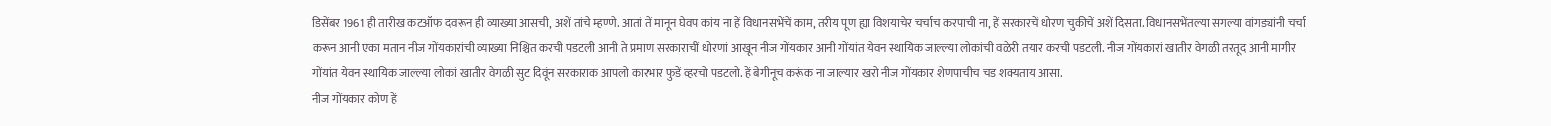डिसेंबर 1961 ही तारीख कटऑफ दवरून ही व्याख्या आसची, अशें तांचे म्हण्णे. आतां तें मानून घेवप कांय ना हें विधानसभेंचें काम, तरीय पूण ह्या विशयाचेर चर्चाच करपाची ना, हें सरकारचें धोरण चुकीचें अशें दिसता. विधानसभेंतल्या सगल्या वांगड्यांनी चर्चा करून आनी एका मतान नीज गोंयकारांची व्याख्या निश्चित करची पडटली आनी ते प्रमाण सरकाराचीं धोरणां आखून नीज गोंयकार आनी गोंयांत येवन स्थायिक जाल्ल्या लोकांची वळेरी तयार करची पडटली. नीज गोंयकारां खातीर वेगळी तरतूद आनी मागीर गोंयांत येवन स्थायिक जाल्ल्या लोकां खातीर वेगळी सुट दिवूंन सरकाराक आपलो कारभार फुडें व्हरचो पडटलो. हें बेगीनूच करूंक ना जाल्यार खरो नीज गोंयकार शेणपाचीच चड शक्यताय आसा.
नीज गोंयकार कोण हें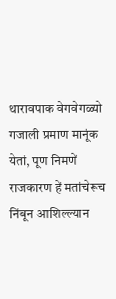थारावपाक वेगवेगळ्यो गजाली प्रमाण मानूंक येतां, पूण निमणें राजकारण हें मतांचेरूच निंबून आशिल्ल्यान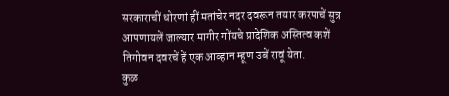सरकाराचीं धोरणां हीं मतांचेर नदर दवरून तयार करपाचें सुत्र आपणायलें जाल्यार मागीर गोंयचे प्रादेशिक अस्तित्व कशें तिगोवन दवरचें हें एक आव्हान म्हूण उबें रावूं येता.
कुळ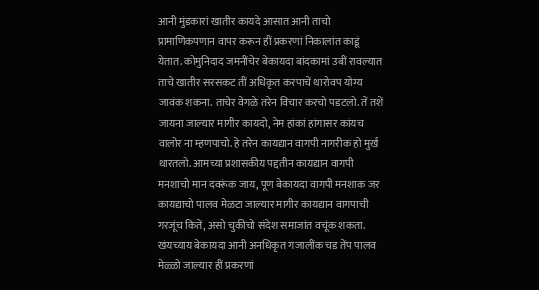आनी मुंडकारां खातीर कायदे आसात आनी ताचो प्रामाणिकपणान वापर करून हीं प्रकरणां निकालांत काडूं येतात. कोमुनिदाद जमनींचेर बेकायदा बांदकामां उबीं रावल्यात ताचे खातीर सरसकट तीं अधिकृत करपाचें थारोवप योग्य जावंक शकना. ताचेर वेगळे तरेन विचार करचो पडटलो. तें तशें जायना जाल्यार मागीर कायदो, नेम हांकां हांगासर कांयच वालोर ना म्हणपाचो. हे तरेन कायद्यान वागपी नागरीक हो मुर्ख थारतलो. आमच्या प्रशासकीय पद्दतीन कायद्यान वागपी मनशाचो मान दवरूंक जाय, पूण बेकायदा वागपी मनशाक जर कायद्याचो पालव मेळटा जाल्यार मागीर कायद्यान वागपाची गरजूंच कितें, असो चुकीचो संदेश समाजांत वचूंक शकता.
खंयच्याय बेकायदा आनी अनधिकृत गजालींक चड तेंप पालव मेळ्ळो जाल्यार हीं प्रकरणां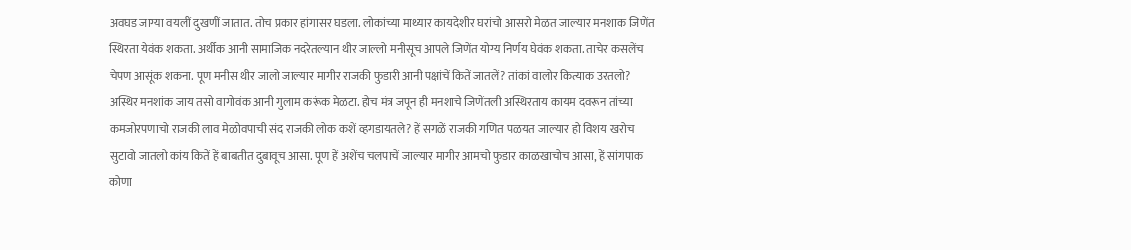अवघड जाग्या वयलीं दुखणीं जातात. तोच प्रकार हांगासर घडला. लोकांच्या माथ्यार कायदेशीर घरांचो आसरो मेळत जाल्यार मनशाक जिणेंत स्थिरता येवंक शकता. अर्थीक आनी सामाजिक नदरेतल्यान थीर जाल्लो मनीसूच आपले जिणेंत योग्य निर्णय घेवंक शकता. ताचेर कसलेंच चेपण आसूंक शकना. पूण मनीस थीर जालो जाल्यार मागीर राजकी फुडारी आनी पक्षांचें कितें जातलें? तांकां वालोर कित्याक उरतलो? अस्थिर मनशांक जाय तसो वागोवंक आनी गुलाम करूंक मेळटा. होच मंत्र जपून ही मनशाचे जिणेंतली अस्थिरताय कायम दवरून तांच्या कमजोरपणाचो राजकी लाव मेळोवपाची संद राजकी लोक कशें व्हगडायतले? हें सगळें राजकी गणित पळयत जाल्यार हो विशय खरोच सुटावो जातलो कांय कितें हें बाबतीत दुबावूच आसा. पूण हें अशेंच चलपाचें जाल्यार मागीर आमचो फुडार काळखाचोच आसा, हें सांगपाक कोणा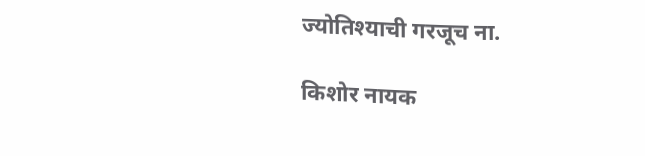ज्योतिश्याची गरजूच ना.

किशोर नायक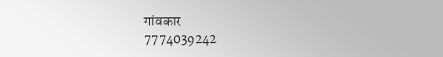गांवकार
7774039242